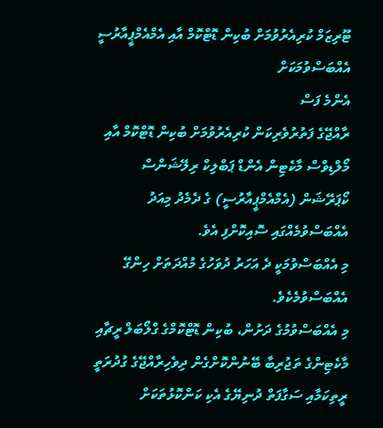ޓޫރިޒަމް ކުރިއެރުވުމަށް ބުކިން ޑޮޓްކޮމް އާއި އެމްއެމްޕީއާރުސީ އެއްބަސްވުމަކަށް
އެންމެ ފަސް
ރާއްޖޭގެ ފަތުރުވެރިކަން ކުރިއެރުވުމަށް ބުކިން ޑޮޓްކޮމް އާއި މޯލްޑިވްސް މާކެޓިން އެންޑް ޕަބްލިކް ރިލޭޝަންސް ކޯޕަރޭޝަން (އެމްއެމްޕީއާރުސީ) ގެ ދެމެދު މިއަދު އެއްބަސްވުމެއްގައި ސޮއިކޮށްފި އެވެ.
މި އެއްބަސްވުމަކީ ދެ އަހަރު ދުވަހުގެ މުއްދަތަށް ހިންގޭ އެއްބަސްވުމެކެވެ.
މި އެއްބަސްވުމުގެ ދަށުން، ބުކިން ޑޮޓްކޮމްގެ ގްލޯބަލް ރީޗާއި މާކެޓިންގެ ތަޖުރިބާ ބޭނުންކޮށްގެން ދިވެހިރާއްޖޭގެ ގުދުރަތީ ރީތިކަމާއި ސަގާފަތް ދުނިޔޭގެ އެކި ކަންކޮޅުތަކަށް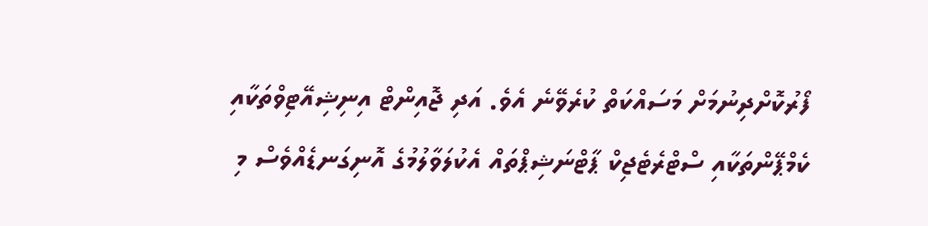ފޯރުކޮށްދިނުމަށް މަސައްކަތް ކުރެވޭނެ އެވެ. އަދި ޖޮއިންޓް އިނިޝިއޭޓިވްތަކާއި ކެމްޕޭންތަކާއި ސްޓްރެޓެޖިކް ޕާޓްނަޝިޕްތައް އެކުލަވާލުމުގެ އޮނިގަނޑެއްވެސް މި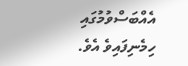އެއްބަސްވުމުގައި ހިމެނިފައިވެ އެވެ.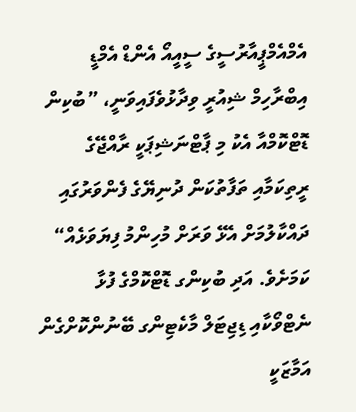އެމްއެމްޕީއާރުސީގެ ސީއީއޯ އެންޑް އެމްޑީ އިބްރާހިމް ޝިއުރީ ވިދާޅުވެފައިވަނީ، ”ބުކިން ޑޮޓްކޮމްއާ އެކު މި ޕާޓްނަޝިޕަކީ ރާއްޖޭގެ ރީތިކަމާއި ތަފާތުކަން ދުނިޔޭގެ ފެންވަރުގައި ދައްކާލުމަށް އެޅޭ ވަރަށް މުހިންމު ފިޔަވަޅެއް“ ކަމަށެވެ. އަދި ބުކިންގ ޑޮޓްކޮމްގެ ފުޅާ ނެޓްވޯކާއި ޑިޖިޓަލް މާކެޓިންގ ބޭނުންކޮށްގެން އަމާޒަކީ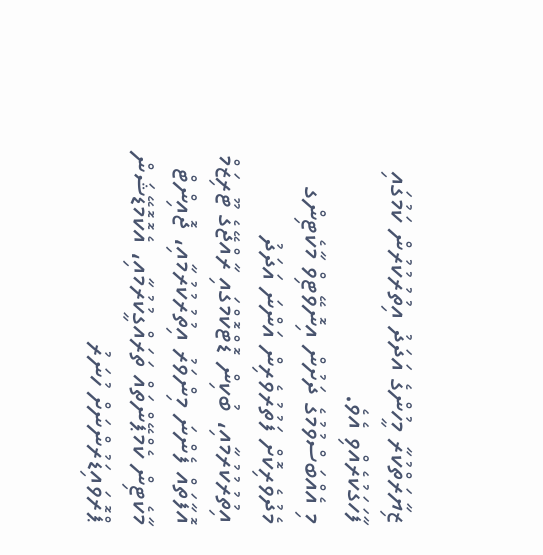ޒިޔާރަތްކުރާ މީހުންގެ އަދަދު އިތުރުކުރުން ކަމުގައި ފާހަގަކުރެއްވި އެވެ.
މި އެއްބަސްވުމުގެ ދަށުން އިނޮވޭޓިވް މާކެޓިންގ މެދުވެރިކޮށް ފަތުރުވެރިން އަންނަ އަދަދު އިތުރުކުރުމާއި، ބުކިން ޑޮޓްކޮމްގައި ރާއްޖޭގެ ޓޫރިޒަމް އޮފާތައް ފެންނަ މިންވަރު އިތުރުކުރުމާއި، ޖޮއިންޓް މާކެޓިން ކެމްޕޭންތައް ތަރައްގީކުރުމާއި، އެކޮމޮޑޭޝަން ޕްރޮވައިޑަރުންނަށް ހުނަރު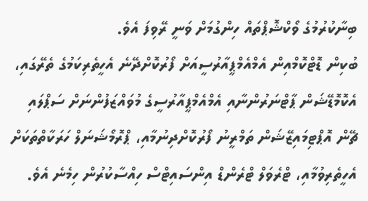ބިނާކުރުމުގެ ވޯކްޝޮޕްތައް ހިންގުމަށް ވަނީ ރޭވިފަ އެވެ.
ބުކިން ޑޮޓްކޮމްއިން އެމްއެމްޕީއާރުސީއަށް ފޯރުކޮށްދޭނެ އެހީތެރިކަމުގެ ތެރޭގައި، އެކޮމޮޑޭޝަން ޕާޓްނަރުންނާއި އެމްއެމްޕީއާރުސީގެ މުވައްޒަފުންނަށް ސަޕްލައި ޗޭން އޮޕްޓިމައިޒޭޝަން ތަމްރީނު ފޯރުކޮށްދިނުމާއި، ޕްރޮމޯޝަނަލް ހަރަކާތްތަކަށް އެހީތެރިވުމާއި، ޓްރެވަލް ޓްރެންޑް އިންސައިޓްސް ހިއްސާކުރުން ހިމެނެ އެވެ.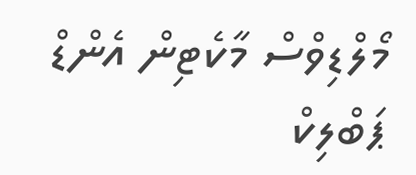މޯލްޑިވްސް މާކެޓިން އެންޑް ޕަބްލިކް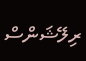ރިލޭޝަންސް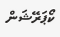ކޯޕަރޭޝަން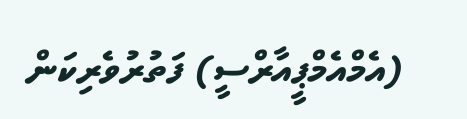(އެމްއެމްޕީއާރްސީ) ފަތުރުވެރިކަން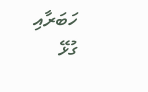ހަބަރާއި ގުޅޭ